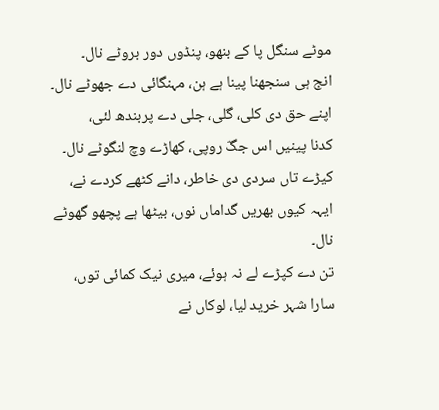موٹے سنگل پا کے بنھو، پنڈوں دور بروٹے نال۔
انج ہی سنجھنا پینا ہے ہن، مہنگائی دے جھوٹے نال۔
اپنے حق دی کلی، گلی، جلی دے پربندھ لئی،
کدنا پینیں اس جگّ روپی، کھاڑے وچ لنگوٹے نال۔
کیڑے تاں سردی دی خاطر، دانے کٹھے کردے نے،
ایہہ کیوں بھریں گداماں نوں، بیٹھا ہے پچھو گھوٹے نال۔
تن دے کپڑے لے نہ ہوئے، میری نیک کمائی توں،
سارا شہر خرید لیا، لوکاں نے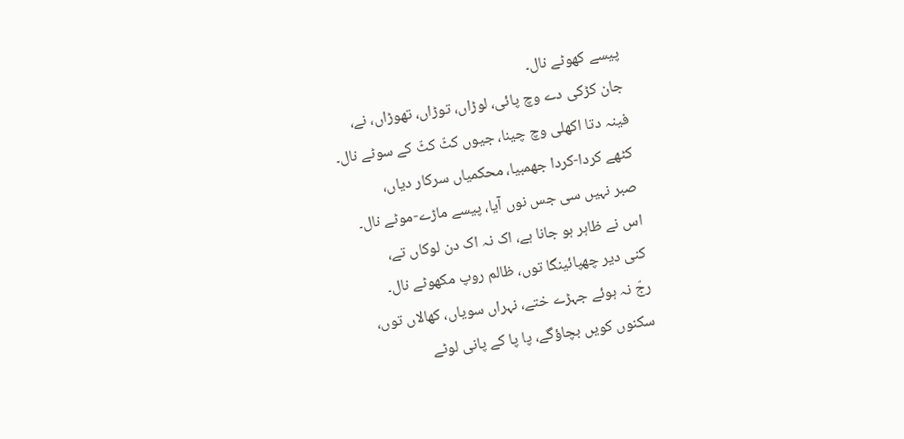پیسے کھوٹے نال۔
جان کڑکی دے وچ پائی، لوڑاں، توڑاں، تھوڑاں، نے،
فینہ دتا اکھلی وچ چینا، جیوں کٹّ کٹّ کے سوٹے نال۔
کٹھے کردا-کردا جھمبیا، محکمیاں سرکار دیاں،
صبر نہیں سی جس نوں آیا، پیسے ماڑے-موٹے نال۔
اس نے ظاہر ہو جانا ہے، اک نہ اک دن لوکاں تے،
کنی دیر چھپائینگا توں، ظالم روپ مکھوٹے نال۔
رجّ نہ ہوئے جہڑے ختے، نہراں سویاں، کھالاں توں،
سکنوں کویں بچاؤگے، پا پا کے پانی لوٹے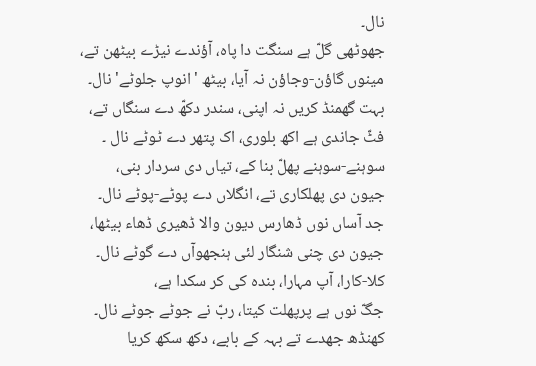نال۔
جھوٹھی گلّ ہے سنگت دا پاہ، آؤندے نیڑے بیٹھن تے،
مینوں گاؤن-وجاؤن نہ آیا، بیٹھ 'انوپ جلوٹے' نال۔
بہت گھمنڈ کریں نہ اپنی، سندر دکھّ دے سنگاں تے،
فٹّ جاندی ہے اکھ بلوری، اک پتھر دے ٹوٹے نال ۔
سوہنے-سوہنے پھلّ بنا کے، تیاں دی سردار بنی،
جیون دی پھلکاری تے، انگلاں دے پوٹے-پوٹے نال۔
جد آساں نوں ڈھارس دیون والا ڈھیری ڈھاء بیٹھا،
جیون دی چنی شنگار لئی ہنجھوآں دے گوٹے نال۔
کلا-کارا، آپ مہارا، بندہ کی کر سکدا ہے،
جگّ نوں ہے پرپھلت کیتا، ربّ نے جوٹے جوٹے نال۔
کھنڈھ جھدے تے بہہ کے بابے، دکھ سکھ کریا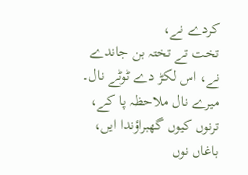کردے نے،
تخت تے تختہ بن جاندے نے، اس لکڑ دے ٹوٹے نال۔
میرے نال ملاحظہ پا کے، ترنوں کیوں گھبراؤندا ایں،
باغاں نوں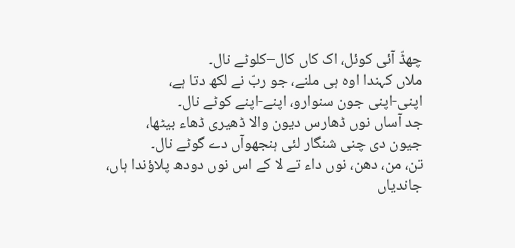چھڈّ آئی کوئل، اک کاں کال–کلوٹے نال۔
ملاں کہندا اوہ ہی ملنے، جو ربّ نے لکھ دتا ہے،
اپنی-اپنی جون سنوارو، اپنے-اپنے کوٹے نال۔
جد آساں نوں ڈھارس دیون والا ڈھیری ڈھاء بیٹھا،
جیون دی چنی شنگار لئی ہنجھوآں دے گوٹے نال۔
تن، من، دھن، نوں داء تے لا کے اس نوں دودھ پلاؤندا ہاں،
جاندیاں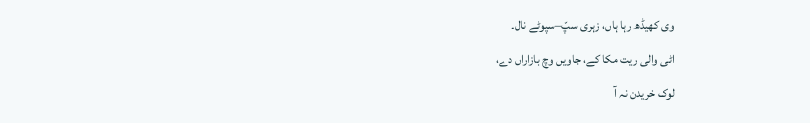وی کھیڈھ رہا ہاں، زہری سپّ–سپوٹے نال۔
اٹی والی ریت مکا کے، جاویں وچ بازاراں دے،
لوک خریدن نہ آ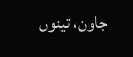جاون، تینوں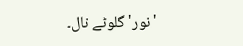'نور' گلوٹے نال۔